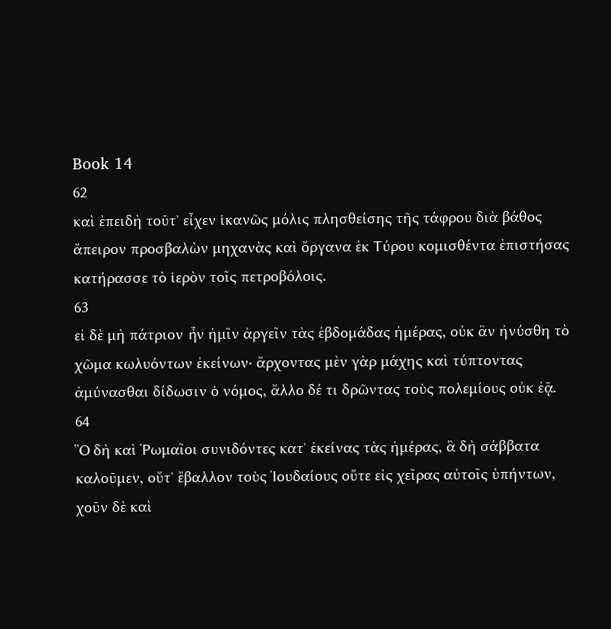Book 14
62
καὶ ἐπειδὴ τοῦτʼ εἶχεν ἱκανῶς μόλις πλησθείσης τῆς τάφρου διὰ βάθος ἄπειρον προσβαλὼν μηχανὰς καὶ ὄργανα ἐκ Τύρου κομισθέντα ἐπιστήσας κατήρασσε τὸ ἱερὸν τοῖς πετροβόλοις.
63
εἰ δὲ μὴ πάτριον ἦν ἡμῖν ἀργεῖν τὰς ἑβδομάδας ἡμέρας, οὐκ ἂν ἠνύσθη τὸ χῶμα κωλυόντων ἐκείνων· ἄρχοντας μὲν γὰρ μάχης καὶ τύπτοντας ἀμύνασθαι δίδωσιν ὁ νόμος, ἄλλο δέ τι δρῶντας τοὺς πολεμίους οὐκ ἐᾷ.
64
Ὃ δὴ καὶ Ῥωμαῖοι συνιδόντες κατʼ ἐκείνας τὰς ἡμέρας, ἃ δὴ σάββατα καλοῦμεν, οὔτʼ ἔβαλλον τοὺς Ἰουδαίους οὔτε εἰς χεῖρας αὐτοῖς ὑπήντων, χοῦν δὲ καὶ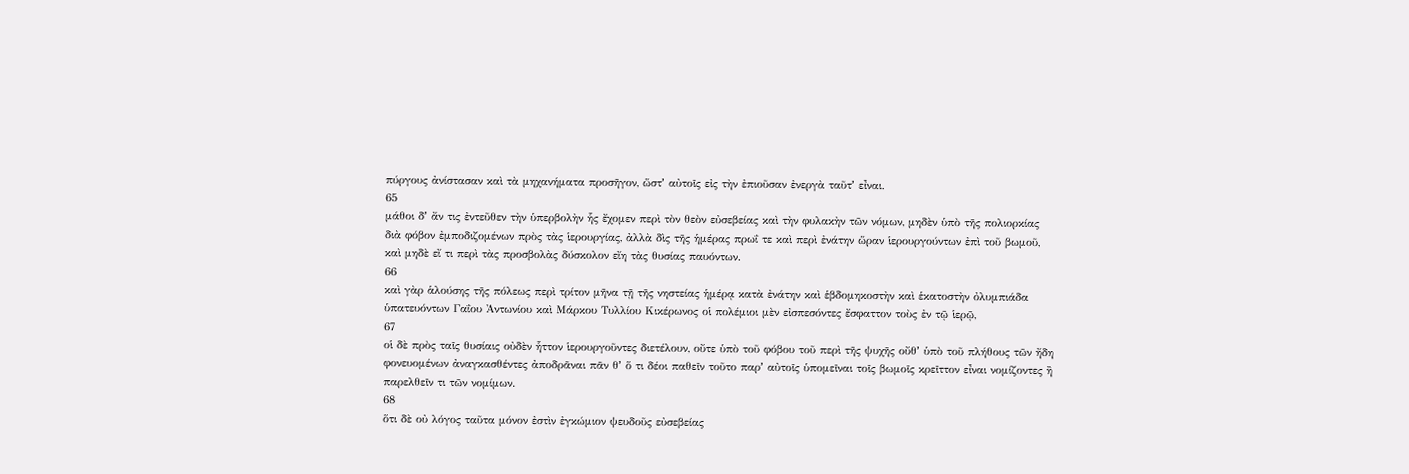πύργους ἀνίστασαν καὶ τὰ μηχανήματα προσῆγον, ὥστʼ αὐτοῖς εἰς τὴν ἐπιοῦσαν ἐνεργὰ ταῦτʼ εἶναι.
65
μάθοι δʼ ἄν τις ἐντεῦθεν τὴν ὑπερβολὴν ἧς ἔχομεν περὶ τὸν θεὸν εὐσεβείας καὶ τὴν φυλακὴν τῶν νόμων, μηδὲν ὑπὸ τῆς πολιορκίας διὰ φόβον ἐμποδιζομένων πρὸς τὰς ἱερουργίας, ἀλλὰ δὶς τῆς ἡμέρας πρωΐ τε καὶ περὶ ἐνάτην ὥραν ἱερουργούντων ἐπὶ τοῦ βωμοῦ, καὶ μηδὲ εἴ τι περὶ τὰς προσβολὰς δύσκολον εἴη τὰς θυσίας παυόντων.
66
καὶ γὰρ ἁλούσης τῆς πόλεως περὶ τρίτον μῆνα τῇ τῆς νηστείας ἡμέρᾳ κατὰ ἐνάτην καὶ ἑβδομηκοστὴν καὶ ἑκατοστὴν ὀλυμπιάδα ὑπατευόντων Γαΐου Ἀντωνίου καὶ Μάρκου Τυλλίου Κικέρωνος οἱ πολέμιοι μὲν εἰσπεσόντες ἔσφαττον τοὺς ἐν τῷ ἱερῷ,
67
οἱ δὲ πρὸς ταῖς θυσίαις οὐδὲν ἧττον ἱερουργοῦντες διετέλουν, οὔτε ὑπὸ τοῦ φόβου τοῦ περὶ τῆς ψυχῆς οὔθʼ ὑπὸ τοῦ πλήθους τῶν ἤδη φονευομένων ἀναγκασθέντες ἀποδρᾶναι πᾶν θʼ ὅ τι δέοι παθεῖν τοῦτο παρʼ αὐτοῖς ὑπομεῖναι τοῖς βωμοῖς κρεῖττον εἶναι νομίζοντες ἢ παρελθεῖν τι τῶν νομίμων.
68
ὅτι δὲ οὐ λόγος ταῦτα μόνον ἐστὶν ἐγκώμιον ψευδοῦς εὐσεβείας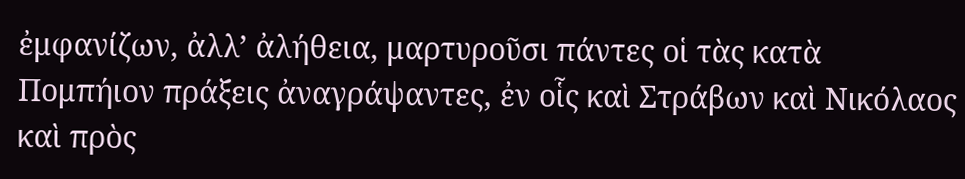ἐμφανίζων, ἀλλʼ ἀλήθεια, μαρτυροῦσι πάντες οἱ τὰς κατὰ Πομπήιον πράξεις ἀναγράψαντες, ἐν οἷς καὶ Στράβων καὶ Νικόλαος καὶ πρὸς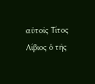αὐτοῖς Τίτος Λίβιος ὁ τῆς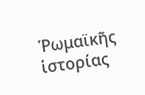Ῥωμαϊκῆς ἱστορίας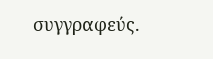συγγραφεύς.